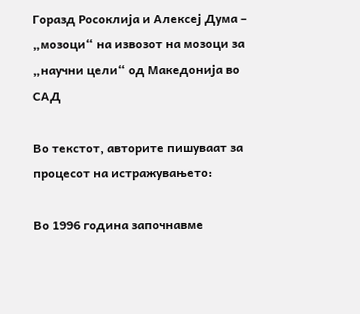Горазд Росоклија и Алексеј Дума – „мозоци“ на извозот на мозоци за „научни цели“ од Македонија во САД

Во текстот, авторите пишуваат за процесот на истражувањето:

Во 1996 година започнавме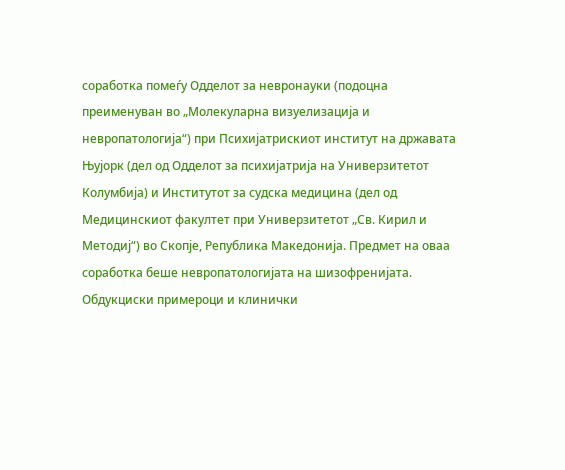соработка помеѓу Одделот за невронауки (подоцна преименуван во „Молекуларна визуелизација и невропатологија“) при Психијатрискиот институт на државата Њујорк (дел од Одделот за психијатрија на Универзитетот Колумбија) и Институтот за судска медицина (дел од Медицинскиот факултет при Универзитетот „Св. Кирил и Методиј“) во Скопје, Република Македонија. Предмет на оваа соработка беше невропатологијата на шизофренијата. Обдукциски примероци и клинички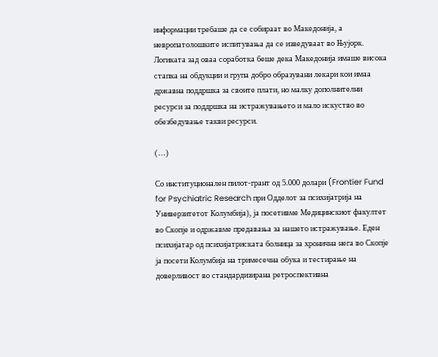информации требаше да се собираат во Македонија, а невропатолошките испитувања да се изведуваат во Њујорк. Логиката зад оваа соработка беше дека Македонија имаше висока стапка на обдукции и група добро образувани лекари кои имаа државна поддршка за своите плати, но малку дополнителни ресурси за поддршка на истражувањето и мало искуство во обезбедување такви ресурси.

(…)

Со институционален пилот-грант од 5.000 долари (Frontier Fund for Psychiatric Research при Одделот за психијатрија на Универзитетот Колумбија), ја посетивме Медицинскиот факултет во Скопје и одржавме предавања за нашето истражување. Еден психијатар од психијатриската болница за хронична нега во Скопје ја посети Колумбија на тримесечна обука и тестирање на доверливост во стандардизирана ретроспективна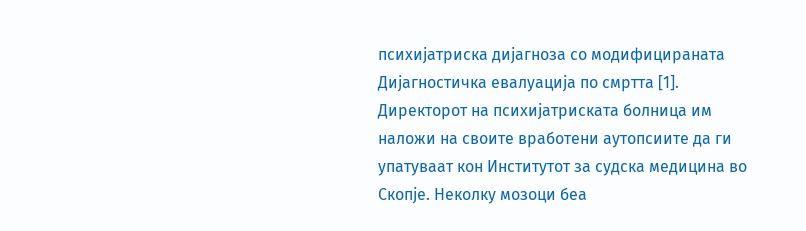психијатриска дијагноза со модифицираната Дијагностичка евалуација по смртта [1]. Директорот на психијатриската болница им наложи на своите вработени аутопсиите да ги упатуваат кон Институтот за судска медицина во Скопје. Неколку мозоци беа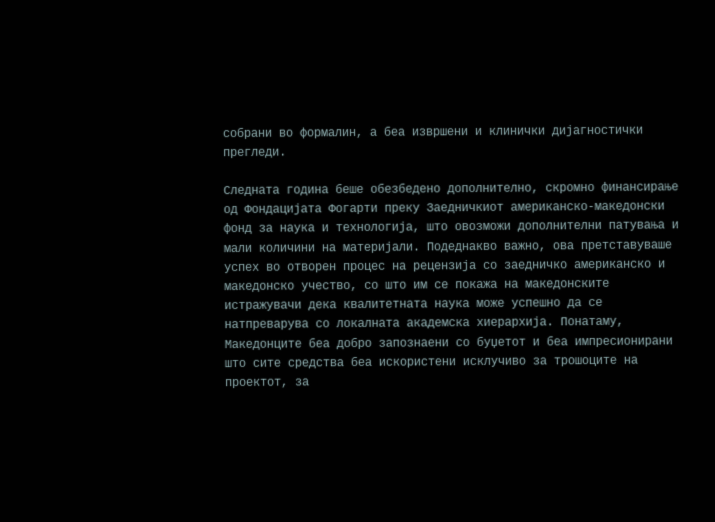собрани во формалин, а беа извршени и клинички дијагностички прегледи.

Следната година беше обезбедено дополнително, скромно финансирање од Фондацијата Фогарти преку Заедничкиот американско-македонски фонд за наука и технологија, што овозможи дополнителни патувања и мали количини на материјали. Подеднакво важно, ова претставуваше успех во отворен процес на рецензија со заедничко американско и македонско учество, со што им се покажа на македонските истражувачи дека квалитетната наука може успешно да се натпреварува со локалната академска хиерархија. Понатаму, Македонците беа добро запознаени со буџетот и беа импресионирани што сите средства беа искористени исклучиво за трошоците на проектот, за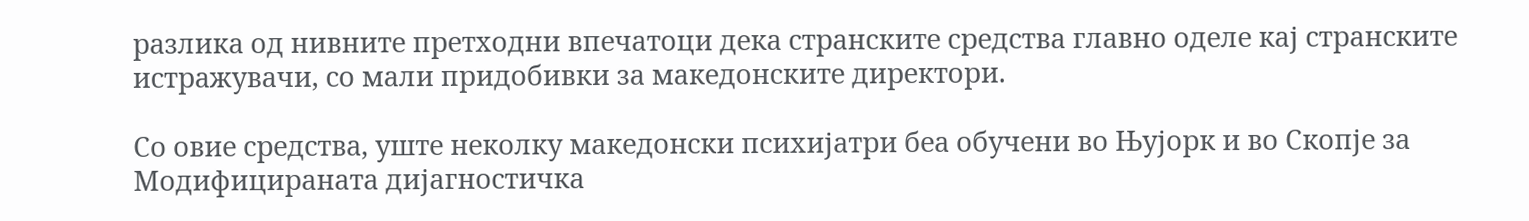разлика од нивните претходни впечатоци дека странските средства главно оделе кај странските истражувачи, со мали придобивки за македонските директори.

Со овие средства, уште неколку македонски психијатри беа обучени во Њујорк и во Скопје за Модифицираната дијагностичка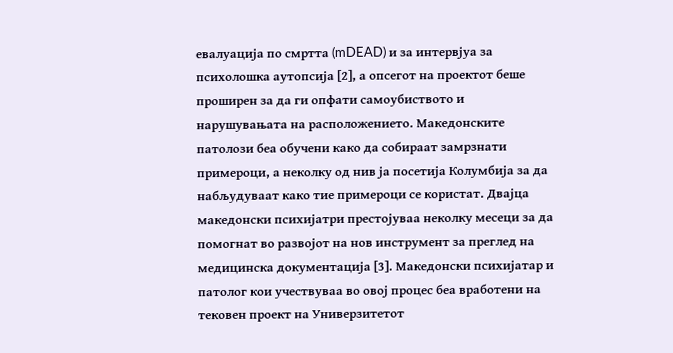евалуација по смртта (mDEAD) и за интервјуа за психолошка аутопсија [2], а опсегот на проектот беше проширен за да ги опфати самоубиството и нарушувањата на расположението. Македонските патолози беа обучени како да собираат замрзнати примероци, а неколку од нив ја посетија Колумбија за да набљудуваат како тие примероци се користат. Двајца македонски психијатри престојуваа неколку месеци за да помогнат во развојот на нов инструмент за преглед на медицинска документација [3]. Македонски психијатар и патолог кои учествуваа во овој процес беа вработени на тековен проект на Универзитетот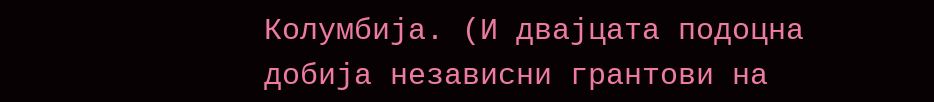Колумбија. (И двајцата подоцна добија независни грантови на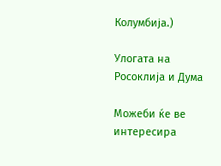Колумбија.)

Улогата на Росоклија и Дума

Можеби ќе ве интересира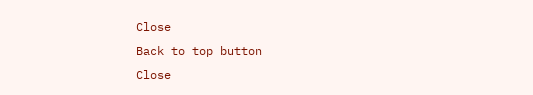Close
Back to top button
Close